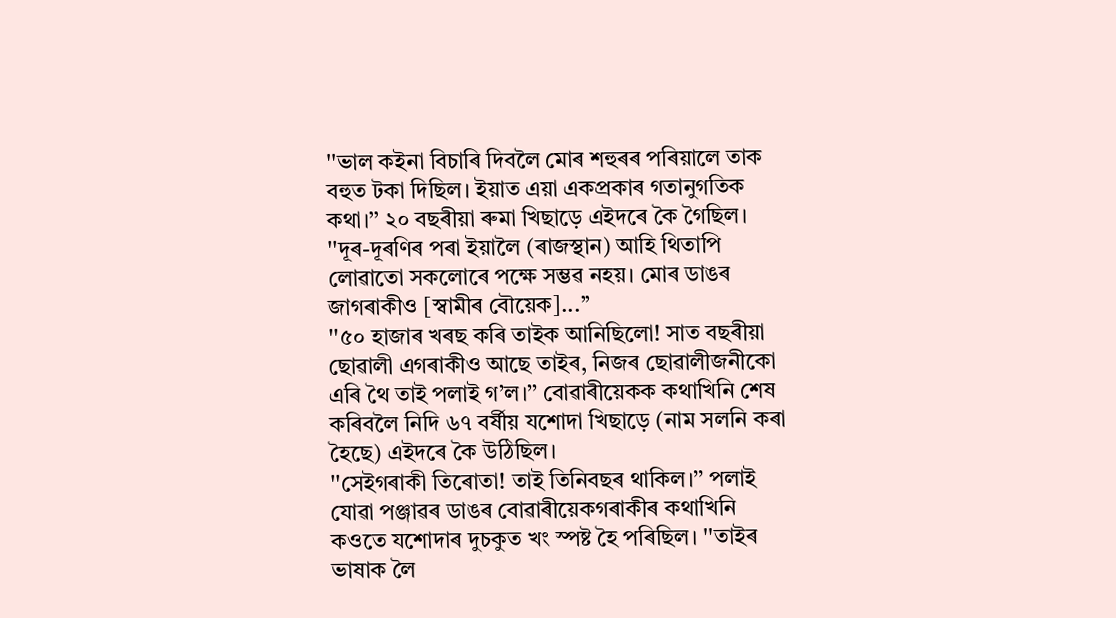''ভাল কইনা বিচাৰি দিবলৈ মোৰ শহুৰৰ পৰিয়ালে তাক বহুত টকা দিছিল। ইয়াত এয়া একপ্ৰকাৰ গতানুগতিক কথা।’’ ২০ বছৰীয়া ৰুমা খিছাড়ে এইদৰে কৈ গৈছিল। ''দূৰ-দূৰণিৰ পৰা ইয়ালৈ (ৰাজস্থান) আহি থিতাপি লোৱাতো সকলোৰে পক্ষে সম্ভৱ নহয়। মোৰ ডাঙৰ জাগৰাকীও [স্বামীৰ বৌয়েক]...’’
''৫০ হাজাৰ খৰছ কৰি তাইক আনিছিলো! সাত বছৰীয়া ছোৱালী এগৰাকীও আছে তাইৰ, নিজৰ ছোৱালীজনীকো এৰি থৈ তাই পলাই গ’ল।’’ বোৱাৰীয়েকক কথাখিনি শেষ কৰিবলৈ নিদি ৬৭ বৰ্ষীয় যশোদা খিছাড়ে (নাম সলনি কৰা হৈছে) এইদৰে কৈ উঠিছিল।
''সেইগৰাকী তিৰোতা! তাই তিনিবছৰ থাকিল।’’ পলাই যোৱা পঞ্জাৱৰ ডাঙৰ বোৱাৰীয়েকগৰাকীৰ কথাখিনি কওতে যশোদাৰ দুচকুত খং স্পষ্ট হৈ পৰিছিল। ''তাইৰ ভাষাক লৈ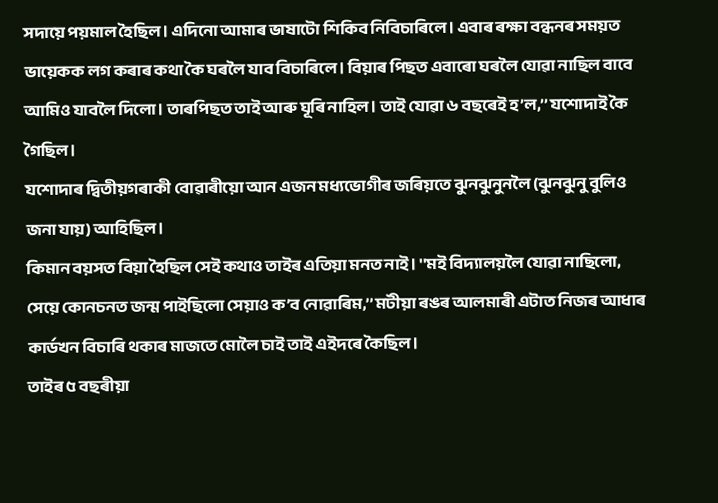সদায়ে পয়মাল হৈছিল। এদিনো আমাৰ ভাষাটো শিকিব নিবিচাৰিলে। এবাৰ ৰক্ষা বন্ধনৰ সময়ত ভায়েকক লগ কৰাৰ কথা কৈ ঘৰলৈ যাব বিচাৰিলে। বিয়াৰ পিছত এবাৰো ঘৰলৈ যোৱা নাছিল বাবে আমিও যাবলৈ দিলো। তাৰপিছত তাই আৰু ঘূৰি নাহিল। তাই যোৱা ৬ বছৰেই হ’ল,’’ যশোদাই কৈ গৈছিল।
যশোদাৰ দ্বিতীয়গৰাকী বোৱাৰীয়ো আন এজন মধ্যভোগীৰ জৰিয়তে ঝুনঝুনুনলৈ (ঝুনঝুনু বুলিও জনা যায়) আহিছিল।
কিমান বয়সত বিয়া হৈছিল সেই কথাও তাইৰ এতিয়া মনত নাই। ''মই বিদ্যালয়লৈ যোৱা নাছিলো, সেয়ে কোনচনত জন্ম পাইছিলো সেয়াও ক’ব নোৱাৰিম,’’ মটীয়া ৰঙৰ আলমাৰী এটাত নিজৰ আধাৰ কাৰ্ডখন বিচাৰি থকাৰ মাজতে মোলৈ চাই তাই এইদৰে কৈছিল।
তাইৰ ৫ বছৰীয়া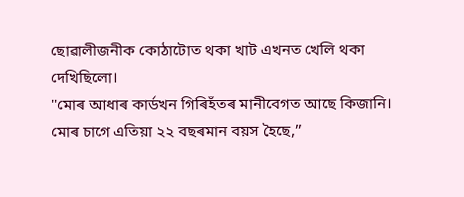ছোৱালীজনীক কোঠাটোত থকা খাট এখনত খেলি থকা দেখিছিলো।
''মোৰ আধাৰ কাৰ্ডখন গিৰিহঁতৰ মানীবেগত আছে কিজানি। মোৰ চাগে এতিয়া ২২ বছৰমান বয়স হৈছে,’’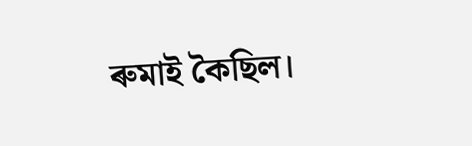ৰুমাই কৈছিল।